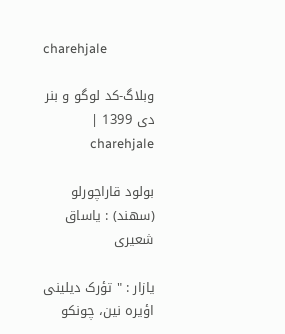charehjale

وبلاگ-کد لوگو و بنر
دى 1399 | charehjale

بولود قاراچورلو (سهند) : یاساق شعیری

یازار : " تؤرک دیلینی اؤیره نین، چونکو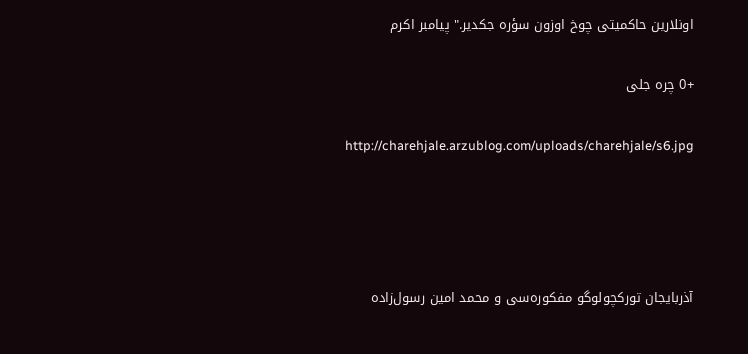اونلارین حاکمیتی چوخ اوزون سؤره جکدیر." پیامبر اکرم

+0 چره جلی

http://charehjale.arzublog.com/uploads/charehjale/s6.jpg




آذربایجان تورکچولوگو مفکوره‌سی و محمد امین رسول‌زاده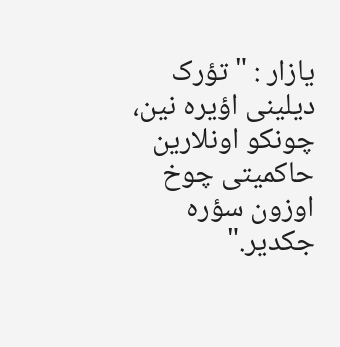یازار : " تؤرک دیلینی اؤیره نین، چونکو اونلارین حاکمیتی چوخ اوزون سؤره جکدیر."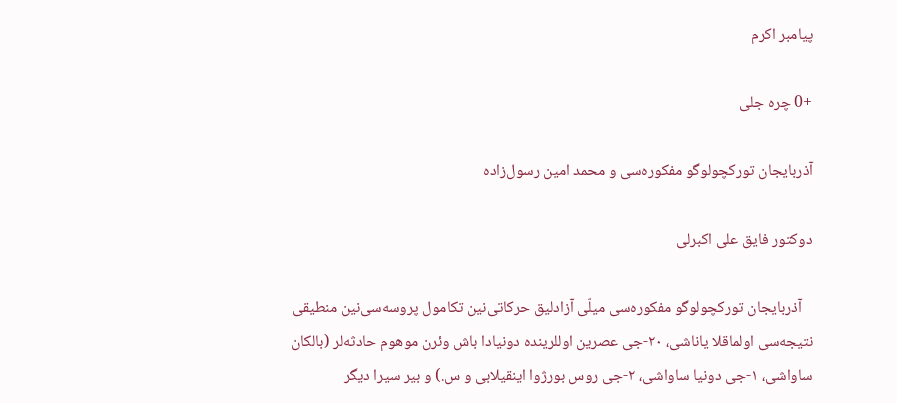پیامبر اکرم

+0 چره جلی

آذربایجان تورکچولوگو مفکوره‌سی و محمد امین رسول‌زاده

دوکتور فایق علی اکبرلی

   آذربایجان تورکچولوگو مفکوره‌سی میلّی آزادلیق حرکاتی‌نین تکامول پروسه‌سی‌نین منطیقی نتیجه‌سی اولماقلا یاناشی، ۲۰-جی عصرین اوللرینده دونیادا باش وئر‌ن موهوم حادثه‌لر (بالکان ساوا‌شی، ۱-جی دونیا ساواشی، ۲-جی روس بورژوا اینقیلابی و س.) و بیر سیرا دیگر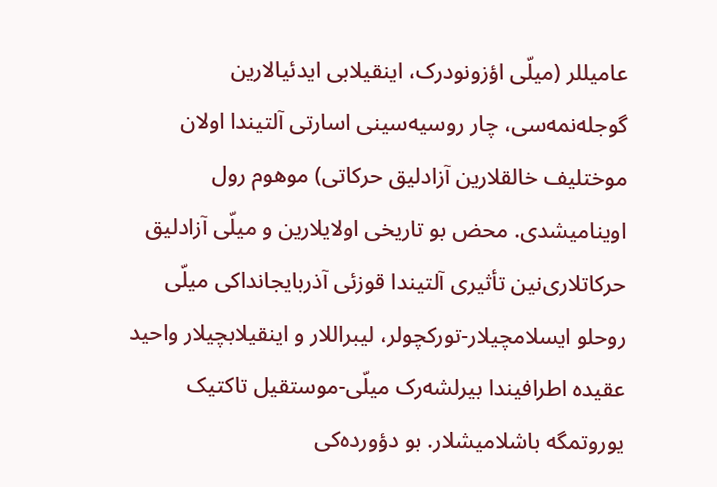عامیللر (میلّی اؤزونودرک، اینقیلابی ایدئیالارین گوجله‌نمه‌سی، چار روسیه‌سینی اسارتی آلتیندا اولان موختلیف خالقلارین آزادلیق حرکاتی) موهوم رول اوینامیشدی. محض بو تاریخی اولایلارین و میلّی آزادلیق حرکاتلاری‌نین تأثیری آلتیندا قوزئی آذربایجانداکی میلّی روحلو ایسلامچیلار-تورکچولر، لیبراللار و اینقیلابچیلار واحید عقیده اطرافیندا بیرلشه‌رک میلّی-موستقیل تاکتیک یوروتمگه باشلامیشلار. بو دؤورده‌کی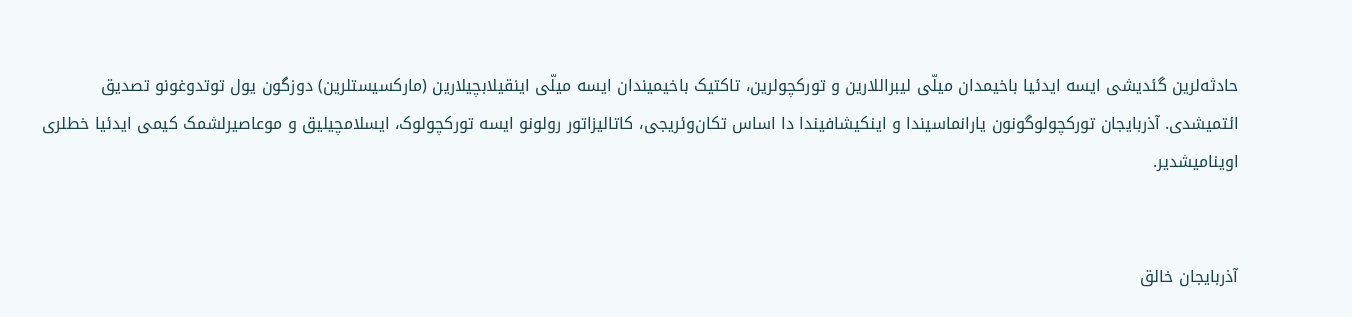حادثه‌لرین گئدیشی ایسه ایدئیا باخیمدان میلّی لیبراللارین و تورکچولرین، تاکتیک باخیمیندان ایسه میلّی اینقیلابچیلارین (مارکسیستلرین) دوزگون یول توتدوغونو تصدیق ائتمیشدی. آذربایجان تورکچولوگونون یارانماسیندا و اینکیشافیندا دا اساس تکان‌وئریجی، کاتالیزاتور رولونو ایسه تورکچولوک، ایسلامچیلیق و موعاصیرلشمک کیمی ایدئیا خطلری اوینامیشدیر.


آذربایجان خالق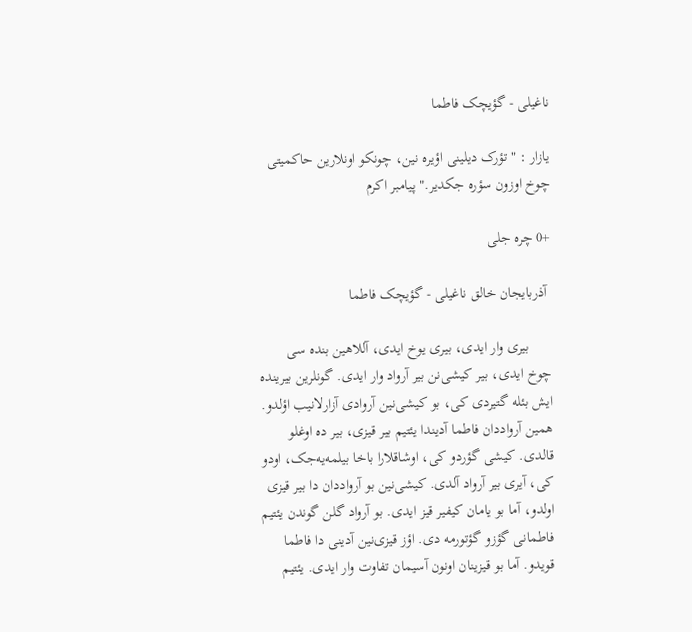ناغیلی - گؤیچک فاطما

یازار : " تؤرک دیلینی اؤیره نین، چونکو اونلارین حاکمیتی چوخ اوزون سؤره جکدیر." پیامبر اکرم

+0 چره جلی

 آذربایجان خالق ناغیلی - گؤیچک فاطما

      بیری وار ایدی، بیری یوخ ایدی، آللاهین بنده سی چوخ ایدی، بیر کیشی‌نن بیر آرواد وار ایدی. گونلرین بیرینده ایش بئله گتیردی کی، بو کیشی‌نین آروادی آزارلانیب اؤلدو. همین آرواددان فاطما آدیندا یئتیم بیر قیزی، بیر ده اوغلو قالدی. کیشی گؤردو کی، اوشاقلارا باخا بیلمه‌یه‌جک، اودو کی، آیری بیر آرواد آلدی. کیشی‌نین بو آرواددان دا بیر قیزی اولدو، آما بو یامان کیفیر قیز ایدی. بو آرواد گلن گوندن یئتیم فاطمانی گؤزو گؤتورمه‌ دی. اؤز قیزی‌نین آدینی دا فاطما قویدو. آما بو قیزینان اونون آسیمان تفاوت وار ایدی. یئتیم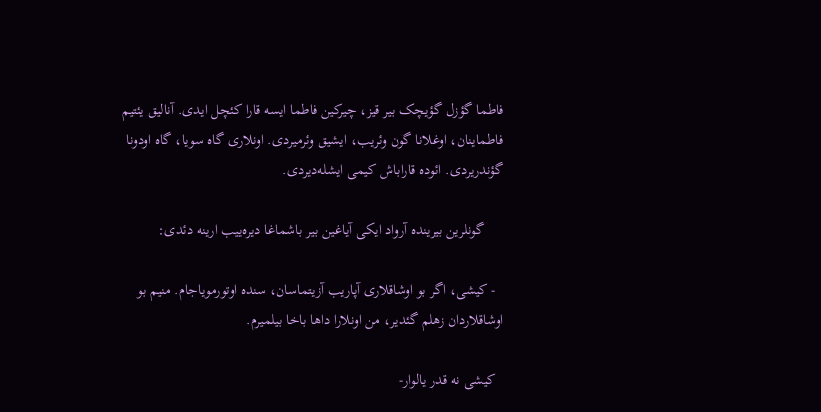فاطما گؤزل گؤیچک بیر قیز، چیرکین فاطما ایسه قارا کئچل ایدی. آنالیق یئتیم فاطماینان، اوغلانا گون وئریب، ایشیق وئرمیردی. اونلاری گاه سویا، گاه اودونا گؤندریردی. ائوده قاراباش کیمی ایشله‌دیردی.

     گونلرین بیرینده آرواد ایکی آیاغین بیر باشماغا دیره‌ییب ارینه دئدی:

  - کیشی، اگر بو اوشاقلاری آپاریب آزیتماسان، سنده اوتورمویاجام. منیم بو اوشاقلاردان زهلم گئدیر، من اونلارا داها باخا بیلمیرم.

  کیشی نه قدر یالوار-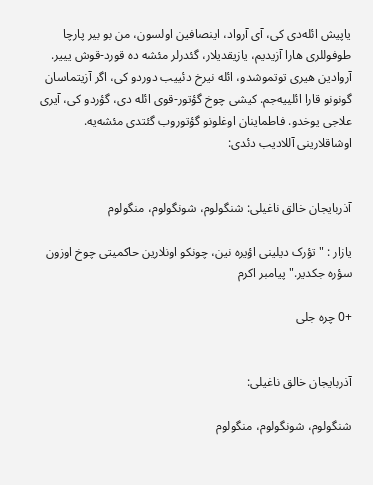یاپیش ائله‌دی کی، آی آرواد، اینصافین اولسون، من بو بیر پارچا طوفوللری هارا آزیدیم، یازیقدیلار، گئدرلر مئشه ده قورد-قوش یییر. آروادین هیری توتموشدو، ائله نیرخ دئییب دوردو کی، اگر آزیتماسان گونونو قارا ائلییه‌جم. کیشی چوخ گؤتور-قوی ائله دی، گؤردو کی، آیری علاجی یوخدو. فاطماینان اوغلونو گؤتوروب گئتدی مئشه‌یه. اوشاقلارینی آللادیب دئدی:


آذربایجان خالق ناغیلی: شنگولوم، شونگولوم، منگولوم

یازار : " تؤرک دیلینی اؤیره نین، چونکو اونلارین حاکمیتی چوخ اوزون سؤره جکدیر." پیامبر اکرم

+0 چره جلی


آذربایجان خالق ناغیلی:

شنگولوم، شونگولوم، منگولوم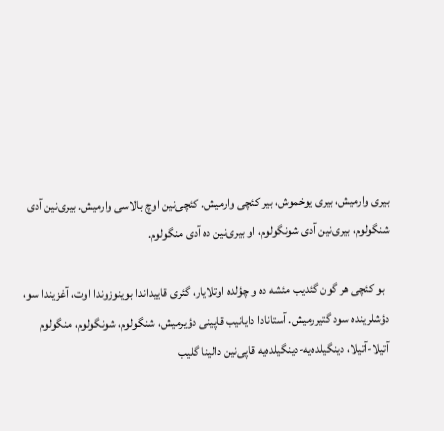بیری وارمیش، بیری یوخموش، بیر کئچی وارمیش. کئچی‌نین اوچ بالاسی وارمیش. بیری‌نین آدی شنگولوم، بیری‌نین آدی شونگولوم، او بیری‌نین ده آدی منگولوم.

  بو کئچی هر گون گئدیب مئشه ده و چؤلده اوتلایار، گئری قاییداندا بوینوزوندا اوت، آغزیندا سو، دؤشلرینده سود گتیررمیش. آستانادا دایانیب قاپینی دؤیرمیش، شنگولوم، شونگولوم، منگولوم آتیلا-آتیلا، دینگیلده‌یه-دینگیلده‌یه قاپی‌نین دالینا گلیب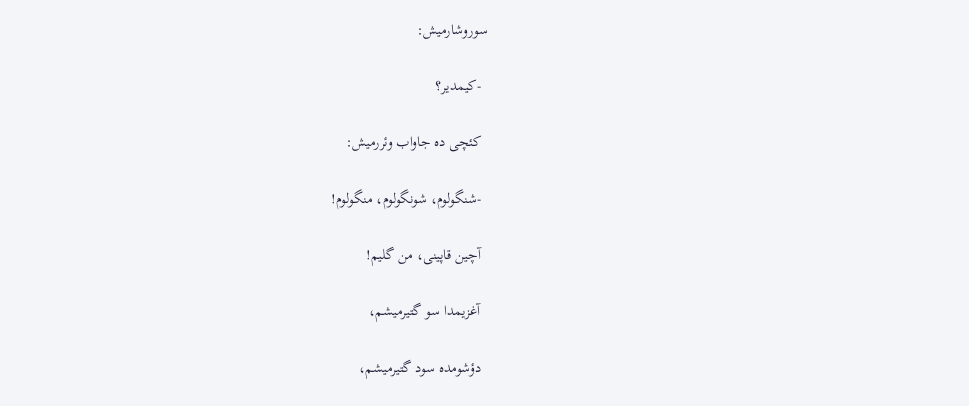سوروشارمیش:

  -کیمدیر؟

  کئچی ده جاواب وئررمیش:

  -شنگولوم، شونگولوم، منگولوم!

  آچین قاپینی، من گلیم!

  آغزیمدا سو گتیرمیشم،

  دؤشومده سود گتیرمیشم،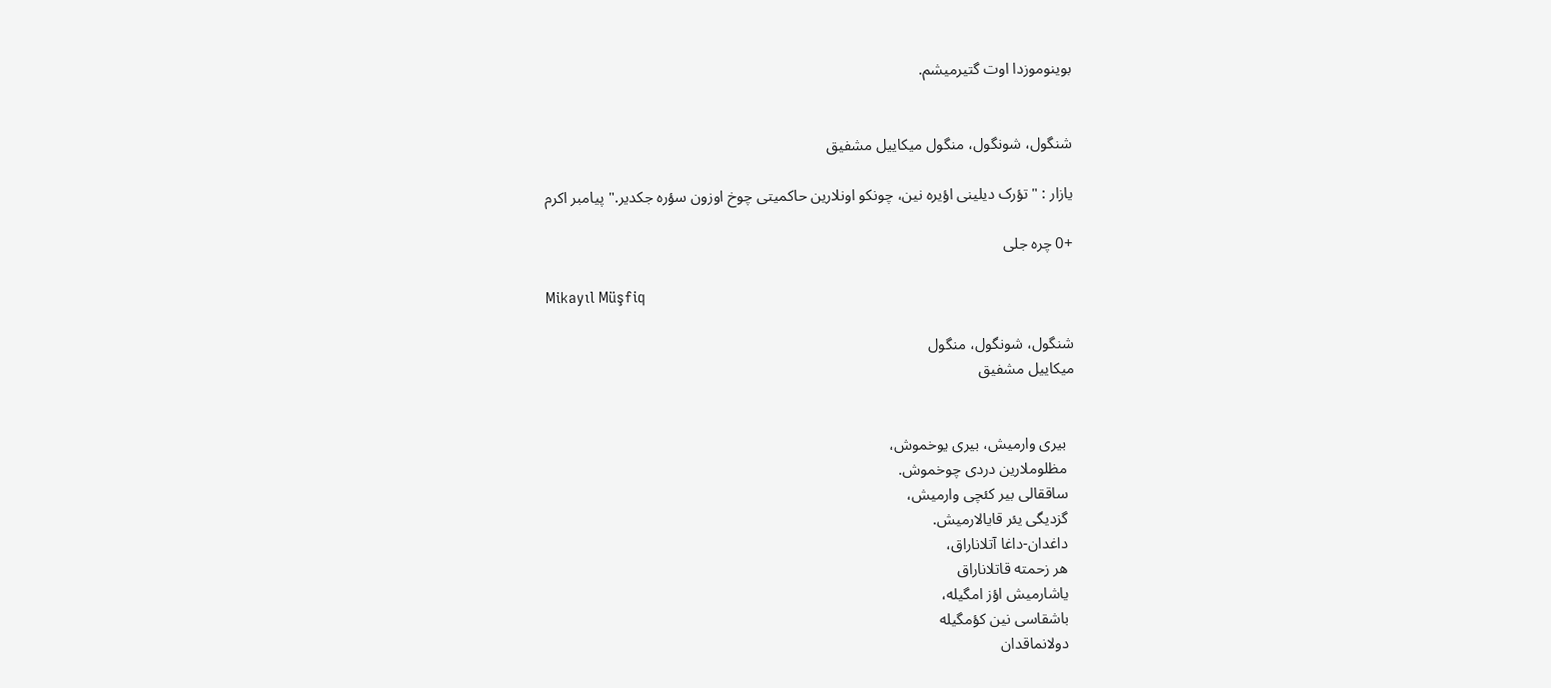بوینوموزدا اوت گتیرمیشم.


شنگول، شونگول، منگول میکاییل مشفیق

یازار : " تؤرک دیلینی اؤیره نین، چونکو اونلارین حاکمیتی چوخ اوزون سؤره جکدیر." پیامبر اکرم

+0 چره جلی

Mikayıl Müşfiq

شنگول، شونگول، منگول
میکاییل مشفیق


  بیری وارمیش، بیری یوخموش،
  مظلوملارین دردی چوخموش.
  ساققالی بیر کئچی وارمیش،
  گزدیگی یئر قایالارمیش.
  داغدان-داغا آتلاناراق،
  هر زحمته قاتلاناراق
  یاشارمیش اؤز امگیله،
  باشقاسی نین کؤمگیله
  دولانماقدان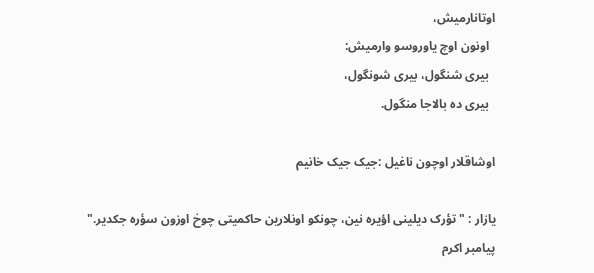اوتانارمیش،
  اونون اوچ یاوروسو وارمیش:
  بیری شنگول، بیری شونگول،
  بیری ده بالاجا منگول.

اوشاقلار اوچون ناغیل :جیک جیک خانیم

یازار : " تؤرک دیلینی اؤیره نین، چونکو اونلارین حاکمیتی چوخ اوزون سؤره جکدیر." پیامبر اکرم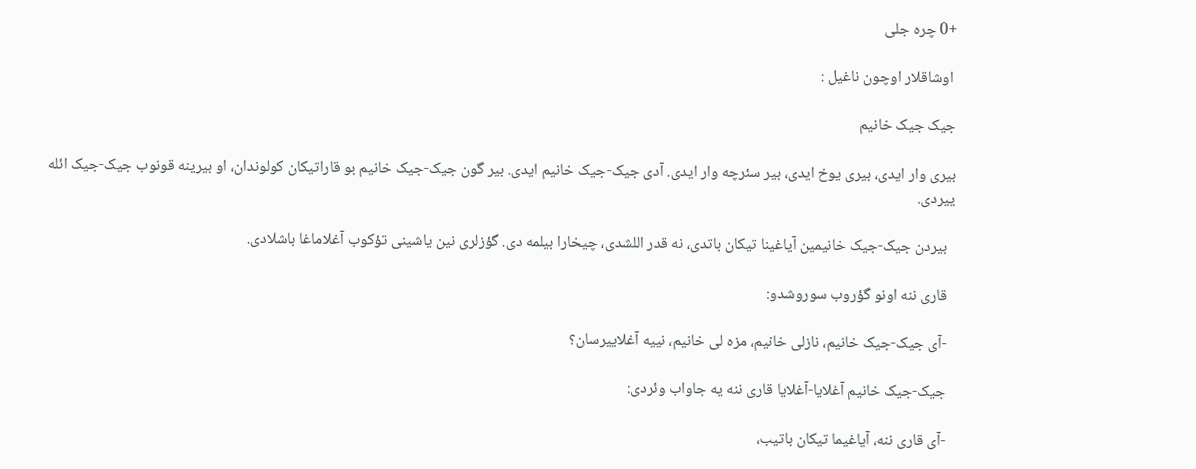+0 چره جلی

 اوشاقلار اوچون ناغیل :

جیک جیک خانیم

بیری وار ایدی، بیری یوخ ایدی، بیر سئرچه وار ایدی. آدی جیک-جیک خانیم ایدی. بیر گون جیک-جیک خانیم بو قاراتیکان کولوندان، او بیرینه قونوب جیک-جیک ائله ییردی.

  بیردن جیک-جیک خانیمین آیاغینا تیکان باتدی، نه قدر اللشدی، چیخارا بیلمه دی. گؤزلری نین یاشینی تؤکوب آغلاماغا باشلادی.

  قاری ننه اونو گؤروب سوروشدو:

  -آی جیک-جیک خانیم، نازلی خانیم، مزه لی خانیم، نییه آغلاییرسان؟

  جیک-جیک خانیم آغلایا-آغلایا قاری ننه یه جاواب وئردی:

  -آی قاری ننه، آیاغیما تیکان باتیب،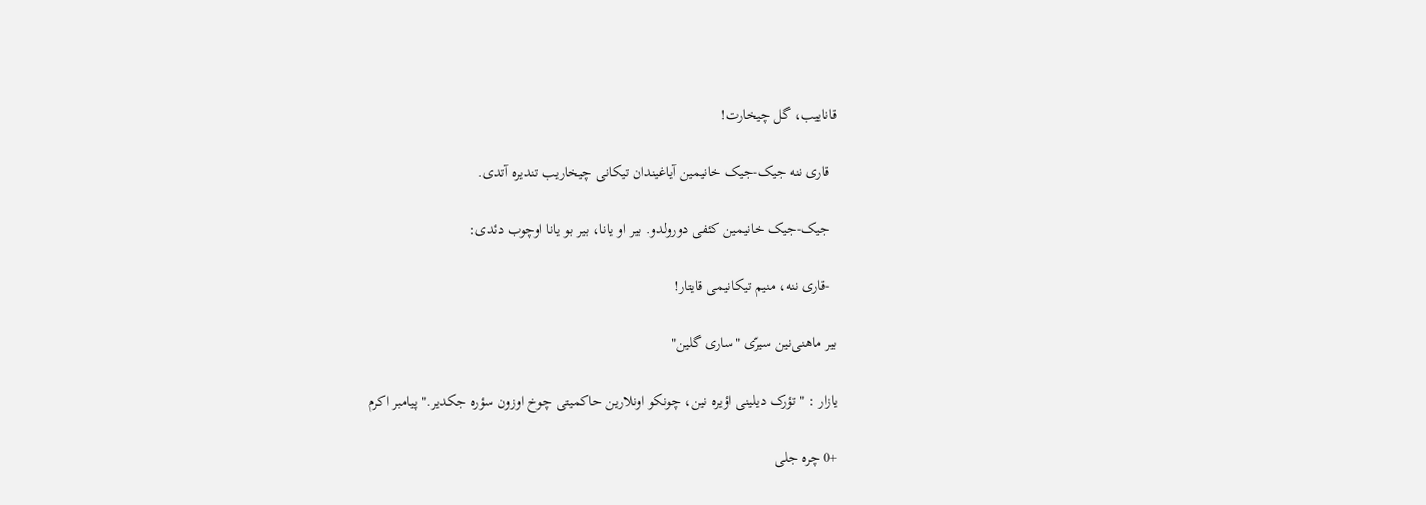قاناییب، گل چیخارت!

  قاری ننه جیک-جیک خانیمین آیاغیندان تیکانی چیخاریب تندیره آتدی.

  جیک-جیک خانیمین کئفی دورولدو. بیر او یانا، بیر بو یانا اوچوب دئدی:

  -قاری ننه، منیم تیکانیمی قایتار!

بیر ماهنی‌نین سیرّی "ساری گلین"

یازار : " تؤرک دیلینی اؤیره نین، چونکو اونلارین حاکمیتی چوخ اوزون سؤره جکدیر." پیامبر اکرم

+0 چره جلی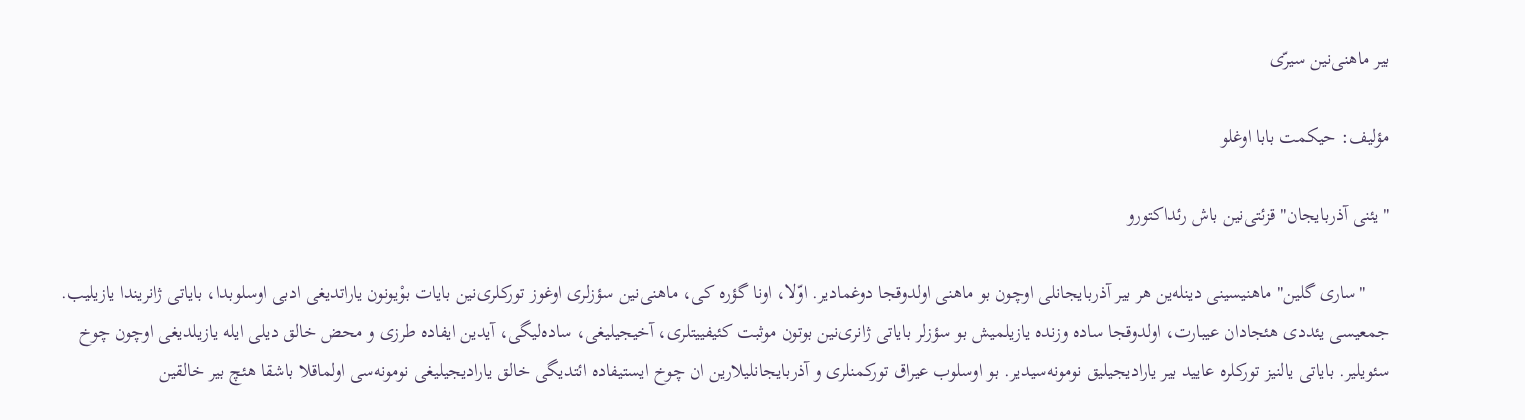بیر ماهنی‌نین سیرّی

مؤلیف: حیکمت بابا اوغلو

"یئنی آذربایجان" قزئتی‌نین باش رئداکتورو

     "ساری گلین" ماهنیسینی دینله‌ین هر بیر آذربایجانلی اوچون بو ماهنی اولدوقجا دوغمادیر. اوّلا، اونا گؤره کی، ماهنی‌نین سؤزلری اوغوز تورکلری‌نین بایات بوْیونون یاراتدیغی ادبی اوسلوبدا، بایاتی ژانریندا یازیلیب. جمعیسی یئددی هئجادان عیبارت، اولدوقجا ساده وزنده یازیلمیش بو سؤزلر بایاتی ژانری‌نین بوتون موثبت کئیفییتلری، آخیجیلیغی، ساده‌لیگی، آیدین ایفاده طرزی و محض خالق دیلی ایله یازیلدیغی اوچون چوخ سئویلیر. بایاتی یالنیز تورکلره عایید بیر یارادیجیلیق نومونه‌سیدیر. بو اوسلوب عیراق تورکمنلری و آذربایجانلیلارین ان چوخ ایستیفاده ائتدیگی خالق یارادیجیلیغی نومونه‌سی اولماقلا باشقا هئچ بیر خالقین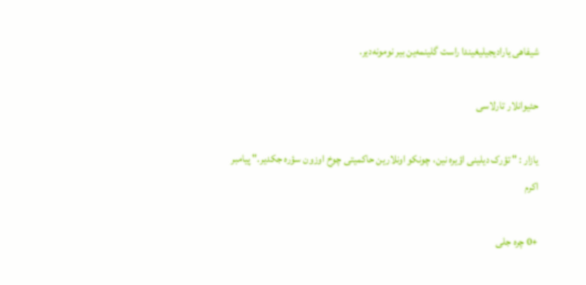شیفاهی یارادیجیلیغیندا راست گلینمه‌ین بیر نومونه‌دیر.

حئیوانلار تارلاسی

یازار : " تؤرک دیلینی اؤیره نین، چونکو اونلارین حاکمیتی چوخ اوزون سؤره جکدیر." پیامبر اکرم

+0 چره جلی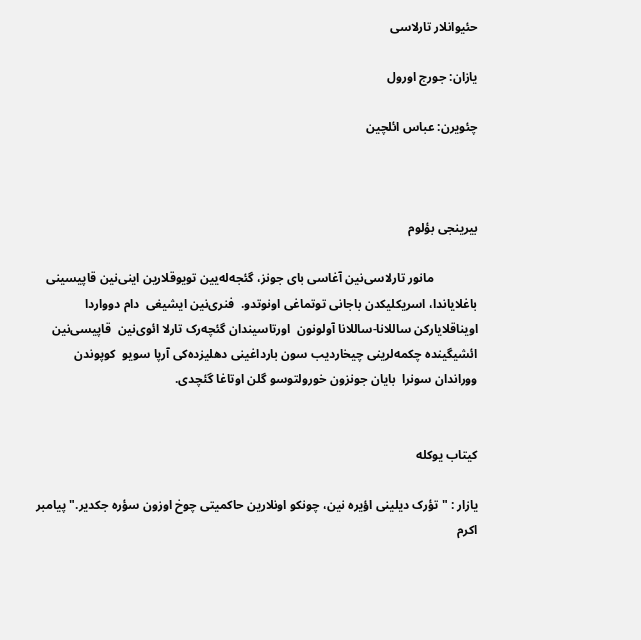حئیوانلار تارلاسی

یازان: جورج اورول

چئویرن: عباس ائلچین



بیرینجی بؤلوم

              مانور تارلاسی‌نین آغاسی بای جونز، گئجه‌‌له‌‌یین تویوقلارین اینی‌نین قاپیسینی باغلایاندا، اسریکلیکدن باجانی توتماغی اونوتدو.  فنری‌نین ایشیغی  دام دوواردا  اویناقلایارکن ساللانا-ساللانا آولونون  اورتاسیندان گئچه‌رک تارلا ائوی‌نین  قاپیسی‌نین ائشیگینده چکمه‌لرینی چیخاردیب سون بارداغینی دهلیزده‌کی آرپا سویو  کوپوندن ووراندان سونرا  بایان جونزون خورولتوسو گلن اوتاغا گئچدی.


کیتاب یوکله

یازار : " تؤرک دیلینی اؤیره نین، چونکو اونلارین حاکمیتی چوخ اوزون سؤره جکدیر." پیامبر اکرم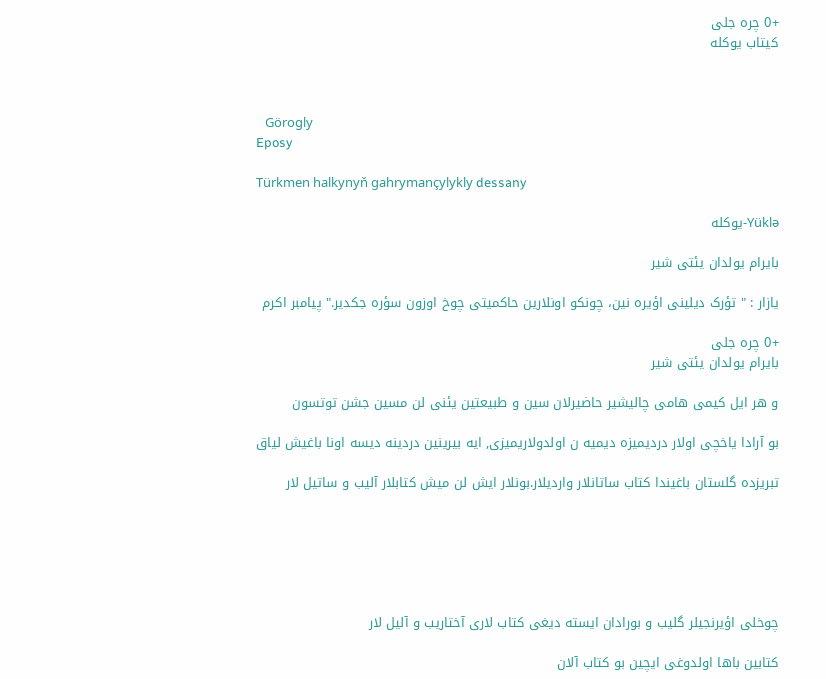+0 چره جلی
کیتاب یوکله



   Görogly
Eposy

Türkmen halkynyň gahrymançylykly dessany

Yüklə-یوکله

بایرام یولدان یئتی شیر

یازار : " تؤرک دیلینی اؤیره نین، چونکو اونلارین حاکمیتی چوخ اوزون سؤره جکدیر." پیامبر اکرم

+0 چره جلی
بایرام یولدان یئتی شیر

و هر ایل کیمی هامی چالیشیر حاضیرلان سین و طبیعتین یئنی لن مسین جشن توتسون

بو آرادا یاخچی اولار دردیمیزه دیمیه ن اولدولاریمیزی, ایه بیرینین دردینه دیسه اونا باغیش لیاق

تبریزده گلستان باغیندا کتاب ساتانلار واردیلار.بونلار ایش لن میش کتابلار آلیب و ساتیل لار






چوخلی اؤیرنجیلر گلیب و بورادان ایسته دیغی کتاب لاری آختاریب و آلیل لار

کتابین باها اولدوغی ایچین بو کتاب آلان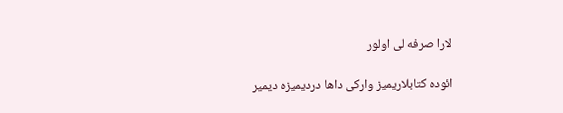لارا صرفه لی اولور

ائوده کتابلاریمیز وارکی داها دردیمیزه دیمیر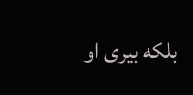بلکه بیری او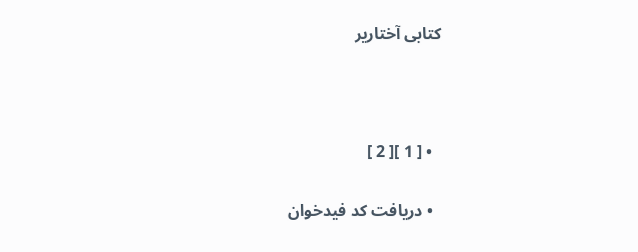کتابی آختاریر



  • [ 1 ][ 2 ]

  • دریافت کد فیدخوان